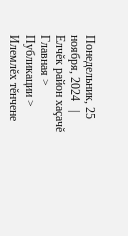Понедельник, 25 ноября, 2024   |    Елчĕк район хаçачĕ
Главная > Публикации > Илемлĕх тĕнчене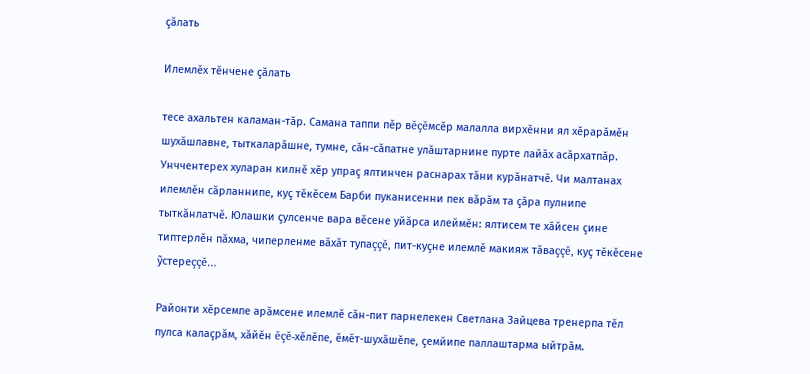çăлать

Илемлĕх тĕнчене çăлать

тесе ахальтен каламан-тăр. Самана таппи пĕр вĕçĕмсĕр малалла вирхĕнни ял хĕрарăмĕн шухăшлавне, тыткаларăшне, тумне, сăн-сăпатне улăштарнине пурте лайăх асăрхатпăр. Унччентерех хуларан килнĕ хĕр упраç ялтинчен раснарах тăни курăнатчĕ. Чи малтанах илемлĕн сăрланнипе, куç тĕкĕсем Барби пуканисенни пек вăрăм та çăра пулнипе тыткăнлатчĕ. Юлашки çулсенче вара вĕсене уйăрса илеймĕн: ялтисем те хăйсен çине типтерлĕн пăхма, чиперленме вăхăт тупаççĕ, пит-куçне илемлĕ макияж тăваççĕ, куç тĕкĕсене ỹстереççĕ…

Районти хĕрсемпе арăмсене илемлĕ сăн-пит парнелекен Светлана Зайцева тренерпа тĕл пулса калаçрăм, хăйĕн ĕçĕ-хĕлĕпе, ĕмĕт-шухăшĕпе, çемйипе паллаштарма ыйтрăм.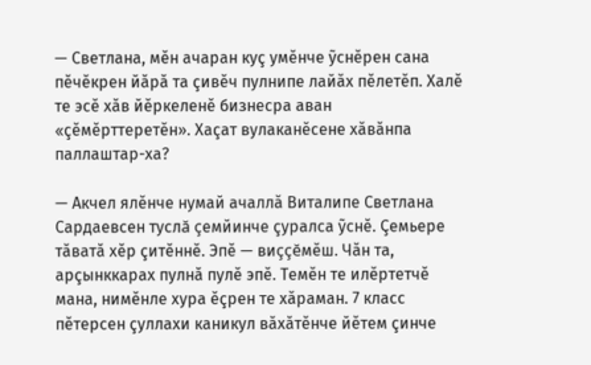— Светлана, мĕн ачаран куç умĕнче ỹснĕрен сана пĕчĕкрен йăрă та çивĕч пулнипе лайăх пĕлетĕп. Халĕ те эсĕ хăв йĕркеленĕ бизнесра аван «çĕмĕрттеретĕн». Хаçат вулаканĕсене хăвăнпа паллаштар-ха?

— Акчел ялĕнче нумай ачаллă Виталипе Светлана Сардаевсен туслă çемйинче çуралса ỹснĕ. Çемьере тăватă хĕр çитĕннĕ. Эпĕ — виççĕмĕш. Чăн та, арçынккарах пулнă пулĕ эпĕ. Темĕн те илĕртетчĕ мана, нимĕнле хура ĕçрен те хăраман. 7 класс пĕтерсен çуллахи каникул вăхăтĕнче йĕтем çинче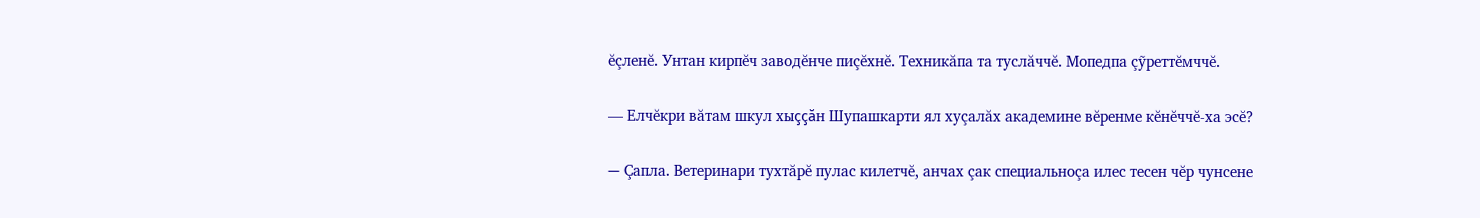ĕçленĕ. Унтан кирпĕч заводĕнче пиçĕхнĕ. Техникăпа та туслăччĕ. Мопедпа çỹреттĕмччĕ.

— Елчĕкри вăтам шкул хыççăн Шупашкарти ял хуçалăх академине вĕренме кĕнĕччĕ-ха эсĕ?

— Çапла. Ветеринари тухтăрĕ пулас килетчĕ, анчах çак специальноçа илес тесен чĕр чунсене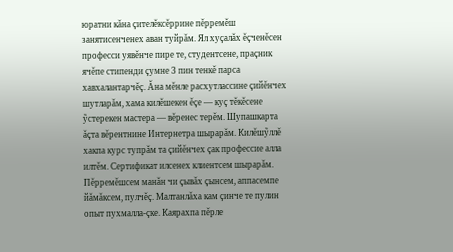юратни кăна çителĕксĕррине пĕрремĕш занятисенченех аван туйрăм. Ял хуçалăх ĕçченĕсен професси уявĕнче пире те, студентсене, праçник ячĕпе стипенди çумне 3 пин тенкĕ парса хавхалантарчĕç. Ăна мĕнле расхутлассине çийĕнчех шутларăм, хама килĕшекен ĕçе — куç тĕкĕсене ỹстерекен мастера — вĕренес терĕм. Шупашкарта ăçта вĕрентнине Интернетра шырарăм. Килĕшỹллĕ хакпа курс тупрăм та çийĕнчех çак профессие алла илтĕм. Сертификат илсенех клиентсем шырарăм. Пĕрремĕшсем манăн чи çывăх çынсем, аппасемпе йăмăксем, пулчĕç. Малтанлăха кам çинче те пулин опыт пухмалла-çке. Каярахпа пĕрле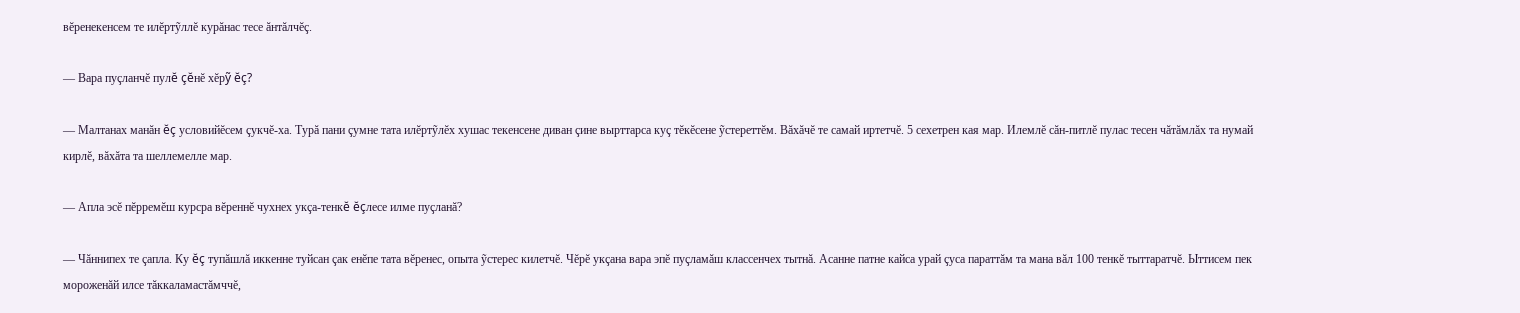вĕренекенсем те илĕртỹллĕ курăнас тесе ăнтăлчĕç.

— Вара пуçланчĕ пулĕ çĕнĕ хĕрỹ ĕç?

— Малтанах манăн ĕç условийĕсем çукчĕ-ха. Турă пани çумне тата илĕртỹлĕх хушас текенсене диван çине вырттарса куç тĕкĕсене ỹстереттĕм. Вăхăчĕ те самай иртетчĕ. 5 сехетрен кая мар. Илемлĕ сăн-питлĕ пулас тесен чăтăмлăх та нумай кирлĕ, вăхăта та шеллемелле мар.

— Апла эсĕ пĕрремĕш курсра вĕреннĕ чухнех укçа-тенкĕ ĕçлесе илме пуçланă?

— Чăннипех те çапла. Ку ĕç тупăшлă иккенне туйсан çак енĕпе тата вĕренес, опыта ỹстерес килетчĕ. Чĕрĕ укçана вара эпĕ пуçламăш классенчех тытнă. Асанне патне кайса урай çуса параттăм та мана вăл 100 тенкĕ тыттаратчĕ. Ыттисем пек мороженăй илсе тăккаламастăмччĕ,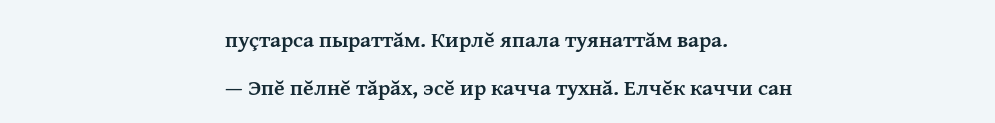пуçтарса пыраттăм. Кирлĕ япала туянаттăм вара.

— Эпĕ пĕлнĕ тăрăх, эсĕ ир качча тухнă. Елчĕк каччи сан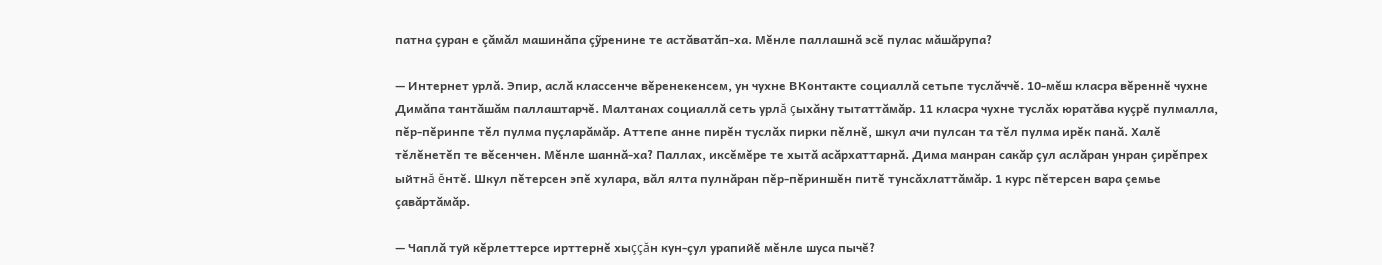патна çуран е çăмăл машинăпа çỹренине те астăватăп-ха. Мĕнле паллашнă эсĕ пулас мăшăрупа?

— Интернет урлă. Эпир, аслă классенче вĕренекенсем, ун чухне ВКонтакте социаллă сетьпе туслăччĕ. 10-мĕш класра вĕреннĕ чухне Димăпа тантăшăм паллаштарчĕ. Малтанах социаллă сеть урлă çыхăну тытаттăмăр. 11 класра чухне туслăх юратăва куçрĕ пулмалла, пĕр-пĕринпе тĕл пулма пуçларăмăр. Аттепе анне пирĕн туслăх пирки пĕлнĕ, шкул ачи пулсан та тĕл пулма ирĕк панă. Халĕ тĕлĕнетĕп те вĕсенчен. Мĕнле шаннă-ха? Паллах, иксĕмĕре те хытă асăрхаттарнă. Дима манран сакăр çул аслăран унран çирĕпрех ыйтнă ĕнтĕ. Шкул пĕтерсен эпĕ хулара, вăл ялта пулнăран пĕр-пĕриншĕн питĕ тунсăхлаттăмăр. 1 курс пĕтерсен вара çемье çавăртăмăр.

— Чаплă туй кĕрлеттерсе ирттернĕ хыççăн кун-çул урапийĕ мĕнле шуса пычĕ?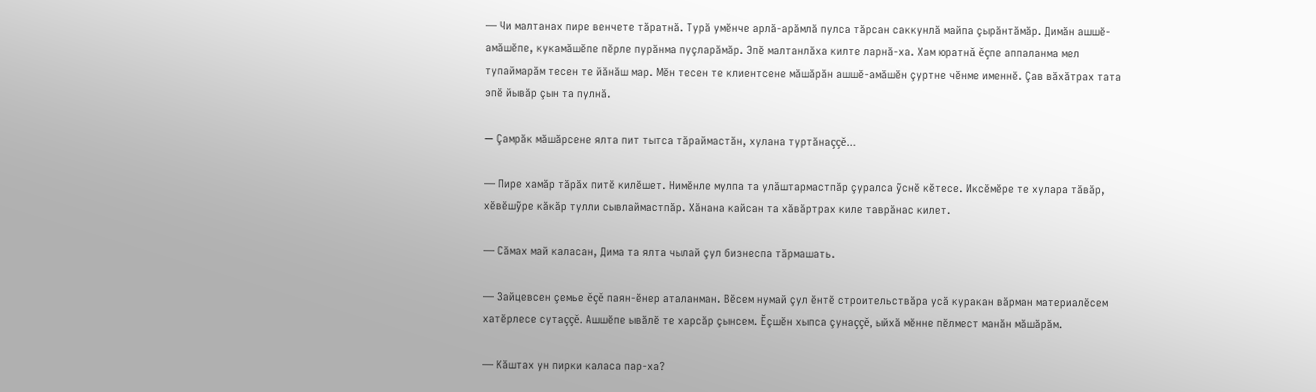— Чи малтанах пире венчете тăратнă. Турă умĕнче арлă-арăмлă пулса тăрсан саккунлă майпа çырăнтăмăр. Димăн ашшĕ- амăшĕпе, кукамăшĕпе пĕрле пурăнма пуçларăмăр. Эпĕ малтанлăха килте ларнă-ха. Хам юратнă ĕçпе аппаланма мел тупаймарăм тесен те йăнăш мар. Мĕн тесен те клиентсене мăшăрăн ашшĕ-амăшĕн çуртне чĕнме именнĕ. Çав вăхăтрах тата эпĕ йывăр çын та пулнă.

— Çамрăк мăшăрсене ялта пит тытса тăраймастăн, хулана туртăнаççĕ…

— Пире хамăр тăрăх питĕ килĕшет. Нимĕнле мулпа та улăштармастпăр çуралса ỹснĕ кĕтесе. Иксĕмĕре те хулара тăвăр, хĕвĕшỹре кăкăр тулли сывлаймастпăр. Хăнана кайсан та хăвăртрах киле таврăнас килет.

— Сăмах май каласан, Дима та ялта чылай çул бизнеспа тăрмашать.

— Зайцевсен çемье ĕçĕ паян-ĕнер аталанман. Вĕсем нумай çул ĕнтĕ строительствăра усă куракан вăрман материалĕсем хатĕрлесе сутаççĕ. Ашшĕпе ывăлĕ те харсăр çынсем. Ĕçшĕн хыпса çунаççĕ, ыйхă мĕнне пĕлмест манăн мăшăрăм.

— Кăштах ун пирки каласа пар-ха?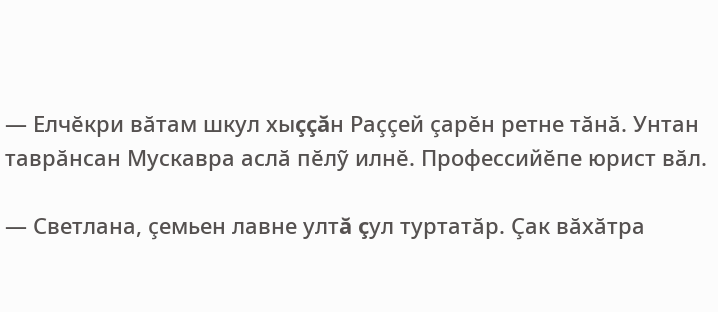— Елчĕкри вăтам шкул хыççăн Раççей çарĕн ретне тăнă. Унтан таврăнсан Мускавра аслă пĕлỹ илнĕ. Профессийĕпе юрист вăл.

— Светлана, çемьен лавне ултă çул туртатăр. Çак вăхăтра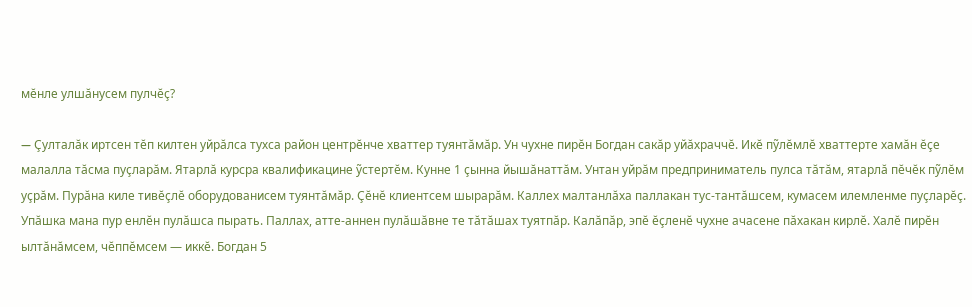мĕнле улшăнусем пулчĕç?

— Çулталăк иртсен тĕп килтен уйрăлса тухса район центрĕнче хваттер туянтăмăр. Ун чухне пирĕн Богдан сакăр уйăхраччĕ. Икĕ пỹлĕмлĕ хваттерте хамăн ĕçе малалла тăсма пуçларăм. Ятарлă курсра квалификацине ỹстертĕм. Кунне 1 çынна йышăнаттăм. Унтан уйрăм предприниматель пулса тăтăм, ятарлă пĕчĕк пỹлĕм уçрăм. Пурăна киле тивĕçлĕ оборудованисем туянтăмăр. Çĕнĕ клиентсем шырарăм. Каллех малтанлăха паллакан тус-тантăшсем, кумасем илемленме пуçларĕç. Упăшка мана пур енлĕн пулăшса пырать. Паллах, атте-аннен пулăшăвне те тăтăшах туятпăр. Калăпăр, эпĕ ĕçленĕ чухне ачасене пăхакан кирлĕ. Халĕ пирĕн ылтăнăмсем, чĕппĕмсем — иккĕ. Богдан 5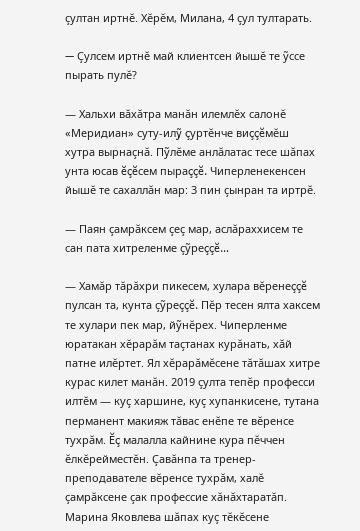çултан иртнĕ. Хĕрĕм, Милана, 4 çул тултарать.

— Çулсем иртнĕ май клиентсен йышĕ те ỹссе пырать пулĕ?

— Хальхи вăхăтра манăн илемлĕх салонĕ «Меридиан» суту-илỹ çуртĕнче виççĕмĕш хутра вырнаçнă. Пỹлĕме анлăлатас тесе шăпах унта юсав ĕçĕсем пыраççĕ. Чиперленекенсен йышĕ те сахаллăн мар: 3 пин çынран та иртрĕ.

— Паян çамрăксем çеç мар, аслăраххисем те сан пата хитреленме çỹреççĕ…

— Хамăр тăрăхри пикесем, хулара вĕренеççĕ пулсан та, кунта çỹреççĕ. Пĕр тесен ялта хаксем те хулари пек мар, йỹнĕрех. Чиперленме юратакан хĕрарăм таçтанах курăнать, хăй патне илĕртет. Ял хĕрарăмĕсене тăтăшах хитре курас килет манăн. 2019 çулта тепĕр професси илтĕм — куç харшине, куç хупанкисене, тутана перманент макияж тăвас енĕпе те вĕренсе тухрăм. Ĕç малалла кайнине кура пĕччен ĕлкĕрейместĕн. Çавăнпа та тренер-преподавателе вĕренсе тухрăм, халĕ çамрăксене çак профессие хăнăхтаратăп. Марина Яковлева шăпах куç тĕкĕсене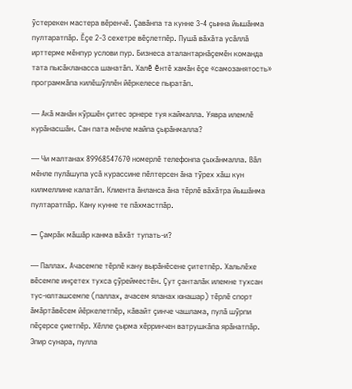ỹстерекен мастера вĕренчĕ. Çавăнпа та кунне 3-4 çынна йышăнма пултаратпăр. Ĕçе 2-3 сехетре вĕçлетпĕр. Пушă вăхăта усăллă ирттерме мĕнпур услови пур. Бизнеса аталантарнăçемĕн команда тата пысăкланасса шанатăп. Халĕ ĕнтĕ хамăн ĕçе «самозанятость» программăпа килĕшỹллĕн йĕркелесе пыратăп.

— Акă манăн кỹршĕн çитес эрнере туя каймалла. Уявра илемлĕ курăнасшăн. Сан пата мĕнле майпа çырăнмалла?

— Чи малтанах 89968547670 номерлĕ телефонпа çыхăнмалла. Вăл мĕнле пулăшупа усă курассине пĕлтерсен ăна тỹрех хăш кун килмеллине калатăп. Клиента ăнланса ăна тĕрлĕ вăхăтра йышăнма пултаратпăр. Кану кунне те пăхмастпăр.

— Çамрăк мăшăр канма вăхăт тупать-и?

— Паллах. Ачасемпе тĕрлĕ кану вырăнĕсене çитетпĕр. Хальлĕхе вĕсемпе инçетех тухса çỹрейместĕн. Çут çанталăк илемне тухсан тус-юлташсемпе (паллах, ачасем яланах юнашар) тĕрлĕ спорт ăмăртăвĕсем йĕркелетпĕр, кăвайт çинче чашлама, пулă шỹрпи пĕçерсе çиетпĕр. Хĕлле çырма хĕрринчен ватрушкăпа ярăнатпăр. Эпир сунара, пулла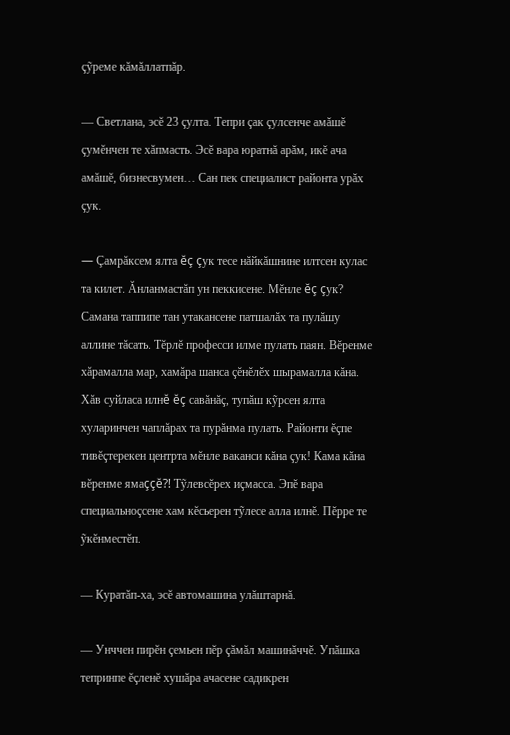çỹреме кăмăллатпăр.

— Светлана, эсĕ 23 çулта. Тепри çак çулсенче амăшĕ çумĕнчен те хăпмасть. Эсĕ вара юратнă арăм, икĕ ача амăшĕ, бизнесвумен… Сан пек специалист районта урăх çук.

— Çамрăксем ялта ĕç çук тесе нăйкăшнине илтсен кулас та килет. Ăнланмастăп ун пеккисене. Мĕнле ĕç çук? Самана таппипе тан утакансене патшалăх та пулăшу аллине тăсать. Тĕрлĕ професси илме пулать паян. Вĕренме хăрамалла мар, хамăра шанса çĕнĕлĕх шырамалла кăна. Хăв суйласа илнĕ ĕç савăнăç, тупăш кỹрсен ялта хуларинчен чаплăрах та пурăнма пулать. Районти ĕçпе тивĕçтерекен центрта мĕнле ваканси кăна çук! Кама кăна вĕренме ямаççĕ?! Тỹлевсĕрех иçмасса. Эпĕ вара специальноçсене хам кĕсьерен тỹлесе алла илнĕ. Пĕрре те ỹкĕнместĕп.

— Куратăп-ха, эсĕ автомашина улăштарнă.

— Унччен пирĕн çемьен пĕр çăмăл машинăччĕ. Упăшка тепринпе ĕçленĕ хушăра ачасене садикрен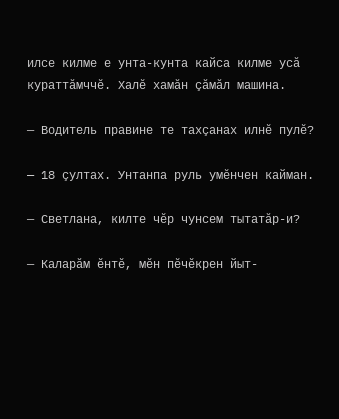илсе килме е унта-кунта кайса килме усă кураттăмччĕ. Халĕ хамăн çăмăл машина.

— Водитель правине те тахçанах илнĕ пулĕ?

— 18 çултах. Унтанпа руль умĕнчен кайман.

— Светлана, килте чĕр чунсем тытатăр-и?

— Каларăм ĕнтĕ, мĕн пĕчĕкрен йыт-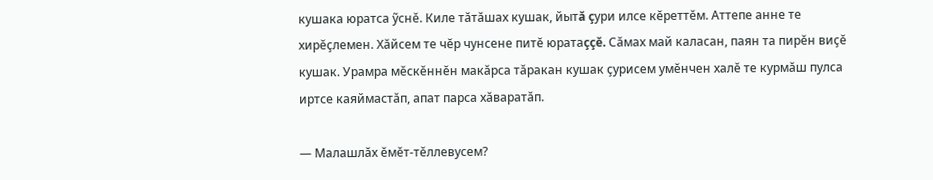кушака юратса ỹснĕ. Киле тăтăшах кушак, йытă çури илсе кĕреттĕм. Аттепе анне те хирĕçлемен. Хăйсем те чĕр чунсене питĕ юратаççĕ. Сăмах май каласан, паян та пирĕн виçĕ кушак. Урамра мĕскĕннĕн макăрса тăракан кушак çурисем умĕнчен халĕ те курмăш пулса иртсе каяймастăп, апат парса хăваратăп.

— Малашлăх ĕмĕт-тĕллевусем?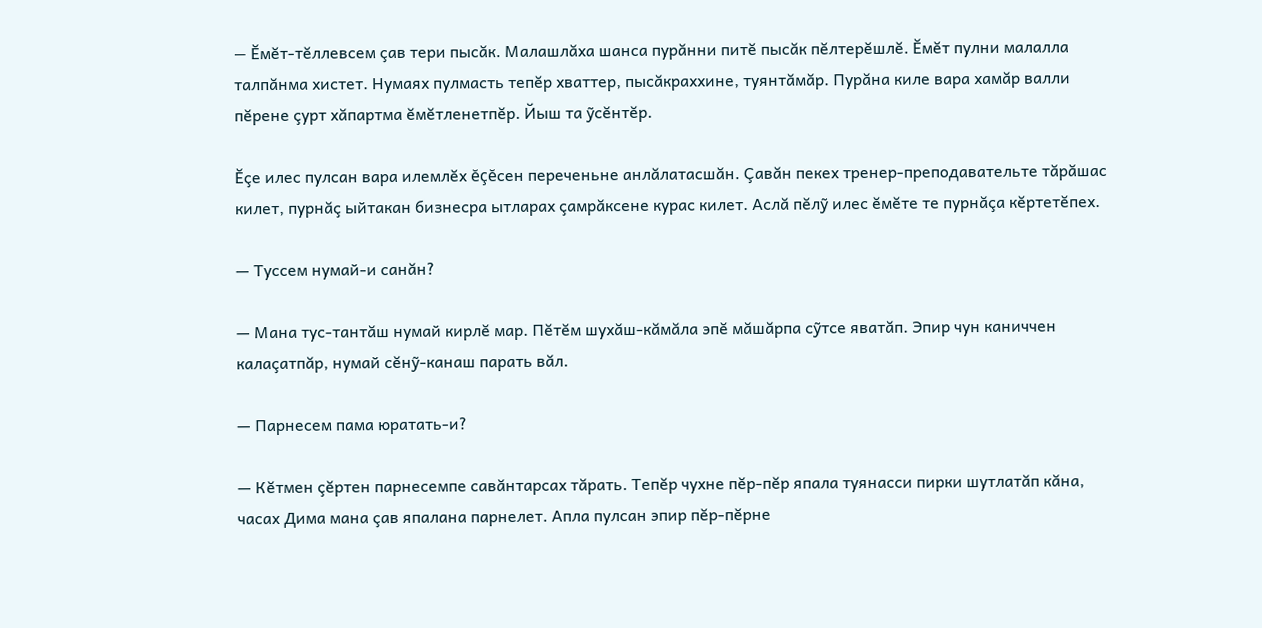— Ĕмĕт-тĕллевсем çав тери пысăк. Малашлăха шанса пурăнни питĕ пысăк пĕлтерĕшлĕ. Ĕмĕт пулни малалла талпăнма хистет. Нумаях пулмасть тепĕр хваттер, пысăкраххине, туянтăмăр. Пурăна киле вара хамăр валли пĕрене çурт хăпартма ĕмĕтленетпĕр. Йыш та ỹсĕнтĕр.

Ĕçе илес пулсан вара илемлĕх ĕçĕсен переченьне анлăлатасшăн. Çавăн пекех тренер-преподавательте тăрăшас килет, пурнăç ыйтакан бизнесра ытларах çамрăксене курас килет. Аслă пĕлỹ илес ĕмĕте те пурнăçа кĕртетĕпех.

— Туссем нумай-и санăн?

— Мана тус-тантăш нумай кирлĕ мар. Пĕтĕм шухăш-кăмăла эпĕ мăшăрпа сỹтсе яватăп. Эпир чун каниччен калаçатпăр, нумай сĕнỹ-канаш парать вăл.

— Парнесем пама юратать-и?

— Кĕтмен çĕртен парнесемпе савăнтарсах тăрать. Тепĕр чухне пĕр-пĕр япала туянасси пирки шутлатăп кăна, часах Дима мана çав япалана парнелет. Апла пулсан эпир пĕр-пĕрне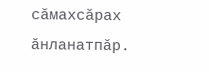сăмахсăрах ăнланатпăр.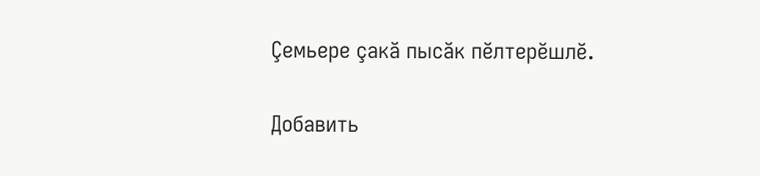Çемьере çакă пысăк пĕлтерĕшлĕ.

Добавить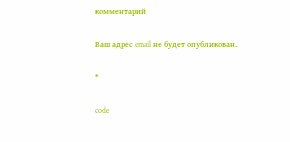комментарий

Ваш адрес email не будет опубликован.

*

code